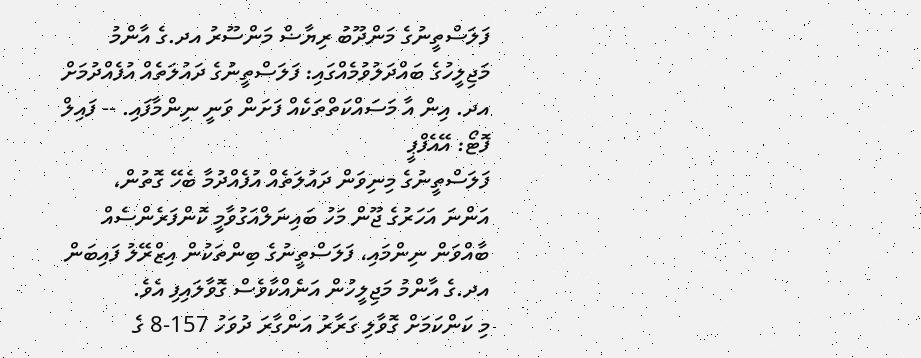ފަލަސްތީނުގެ މަންދޫބު ރިޔާޟް މަންސޫރު އދ.ގެ އާންމު މަޖިލީހުގެ ބައްދަލުވުމެއްގައި: ފަލަސްތީނުގެ ދައުލަތެއް އުފެއްދުމަށް އދ. އިން އާ މަސައްކަތްތަކެއް ފަށަން ވަނީ ނިންމާފައި. -- ފައިލް ފޮޓޯ: އޭއެފްޕީ
ފަލަސްތީނުގެ މިނިވަން ދައުލަތެއް އުފެއްދުމާ ބެހޭ ގޮތުން، އަންނަ އަހަރުގެ ޖޫން މަހު ބައިނަލްއަގުވާމީ ކޮންފަރެންސެއް ބާއްވަން ނިންމައި، ފަލަސްތީނުގެ ބިންތަކުން އިޒްރޭލު ފައިބަން އދ.ގެ އާންމު މަޖިލީހުން އަނެއްކާވެސް ގޮވާލައިފި އެވެ.
މި ކަންކަމަށް ގޮވާލި ގަރާރު އަންގާރަ ދުވަހު 157-8 ގެ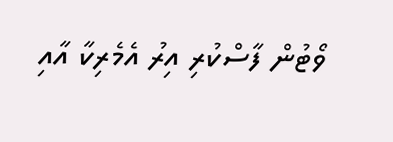ވޯޓުން ފާސްކުރި އިރު އެމެރިކާ އާއި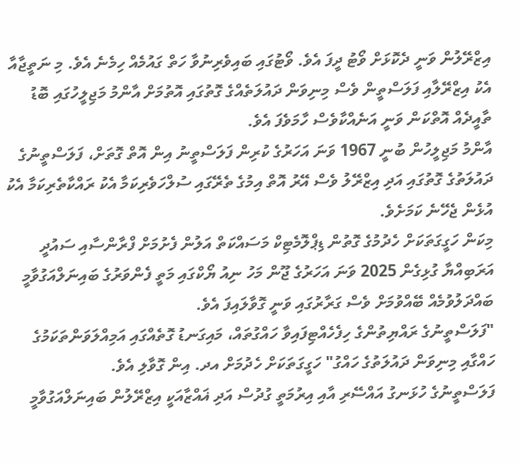އިޒްރޭލުން ވަނީ ދެކޮޅަށް ވޯޓު ދީފަ އެވެ. ވޯޓުގައި ބައިވެރިނުވާ ހަތް ގައުމެއް ހިމެނެ އެވެ. މި ނަތީޖާއާ އެކު އިޒްރޭލާއި ފަލަސްތީން ވެސް މިނިވަން ދައުލަތެއްގެ ގޮތުގައި އޮތުމަށް އާންމު މަޖިލީހުގައި ބޮޑު ތާއީދެއް އޮތްކަން ވަނީ އަނެއްކާވެސް ހާމަވެފަ އެވެ.
އާންމު މަޖިލީހުން ބުނީ 1967 ވަނަ އަހަރުގެ ކުރިން ފަލަސްތީނު އިން އޮތް ގޮތަށް، ފަލަސްތީނުގެ ދައުލަތުގެ ގޮތުގައި އަދި އިޒްރޭލު ވެސް އޭރު އޮތް އިމުގެ ތެރޭގައި ސުލްހަވެރިކަމާ އެކު ރައްކާތެރިކަމާ އެކު އުޅެން ޖެހޭނެ ކަމަށެވެ.
މިކަން ހަގީގަތަކަށް ހެދުމުގެ ގޮތުން ޑިޕްލޮމެޓިކް މަސައްކަތް އަލުން ފެށުމަށް ފްރާންސާއި ސައުދީ އަރަބިއްޔާ ގުޅިގެން 2025 ވަނަ އަހަރުގެ ޖޫން މަހު ނިއު ޔޯކްގައި މަތީ ފެންވަރުގެ ބައިނަލްއަގުވާމީ ބައްދަލުވުމެއް ބޭއްވުމަށް ވެސް ގަރާރުގައި ވަނީ ގޮވާލައިފަ އެވެ.
"ފަލަސްތީނުގެ ރައްޔިތުންގެ ހިފެހެއްޓިފައިވާ ހައްގުތައް، މައިގަނޑު ގޮތެއްގައި އަމިއްލަވަންތަކަމުގެ ހައްގާއި މިނިވަން ދައުލަތުގެ ހައްގު" ހަގީގަތަކަށް ހެދުމަށް އދ. އިން ގޮވާލި އެވެ.
ފަލަސްތީނުގެ ހުޅަނގު އައްސޭރި އާއި އިރުމަތީ ގުދުސް އަދި ޣައްޒާއަކީ އިޒްރޭލުން ބައިނަލްއަގުވާމީ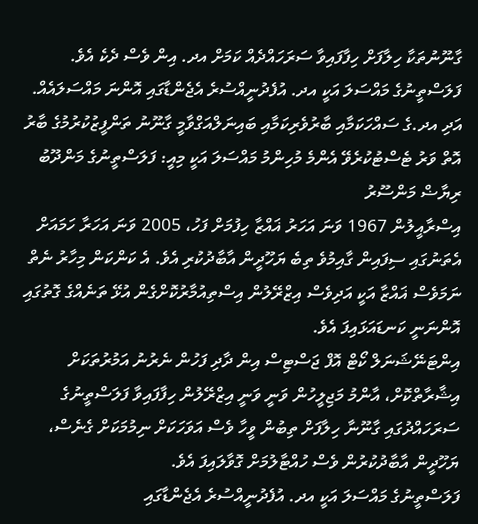ގާނޫނުތަކާ ހިލާފަށް ހިފާފައިވާ ސަރަހައްދެއް ކަމަށް އދ. އިން ވެސް ދެކެ އެވެ.
ފަލަސްތީނުގެ މައްސަލަ އަކީ އދ. އުފެދުނީއްސުރެ އެޖެންޑާގައި އޮންނަ މައްސަލައެއް. އަދި އދ.ގެ ސައްހަކަމާއި ބާރުވެރިކަމާއި ބައިނަލްއަގްވާމީ ގާނޫނު ތަންފީޒުކުރުމުގެ ބާރު އޮތް ވަރު ޓެސްޓުކުރެވޭ އެންމެ މުހިންމު މައްސަލަ އަކީ މިއީ: ފަލަސްތީނުގެ މަންދޫބު ރިޔާޟް މަންސޫރު
އިސްރާއީލުން 1967 ވަނަ އަހަރު ޣައްޒާ ހިފުމަށް ފަހު، 2005 ވަނަ އަހަރާ ހަމައަށް އެތަނުގައި ސިފައިން ގާއިމުވެ ތިބެ ޔަހޫދީން އާބާދުކުރި އެވެ. އެ ކަންކަން މިހާރު ނެތް ނަމަވެސް ޣައްޒާ އަކީ އަދިވެސް އިޒްރޭލުން އިސްތިއުމާރުކޮށްގެން އުޅޭ ތަނެއްގެ ގޮތުގައި އޮންނަނީ ކަނޑައަޅައިފަ އެވެ.
އިންޓަނޭޝަނަލް ކޯޓް އޮފް ޖަސްޓިސް އިން ދާދި ފަހުން ނެރުނު އަމުރުތަކަށް އިޝާރާތްކޮށް، އާންމު މަޖިލީހުން ވަނީ ވަނީ އިޒްރޭލުން ހިފާފައިވާ ފަލަސްތީނުގެ ސަރަހައްދުގައި ގާނޫނާ ހިލާފަށް ތިބުން ވީހާ ވެސް އަވަހަކަށް ނިމުމަކަށް ގެނެސް، ޔަހޫދީން އާބާދުކުރުން ވެސް ހުއްޓާލުމަށް ގޮވާލައިފަ އެވެ.
ފަލަސްތީނުގެ މައްސަލަ އަކީ އދ. އުފެދުނީއްސުރެ އެޖެންޑާގައި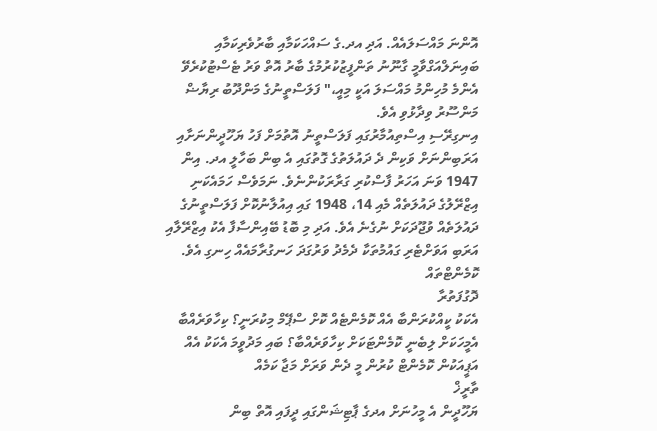އޮންނަ މައްސަލައެއް. އަދި އދ.ގެ ސައްހަކަމާއި ބާރުވެރިކަމާއި ބައިނަލްއަގްވާމީ ގާނޫނު ތަންފީޒުކުރުމުގެ ބާރު އޮތް ވަރު ޓެސްޓުކުރެވޭ އެންމެ މުހިންމު މައްސަލަ އަކީ މިއީ،" ފަލަސްތީނުގެ މަންދޫބު ރިޔާޟް މަންސޫރު ވިދާޅުވި އެވެ.
އިނގިރޭސި އިސްތިއުމާރުގައި ފަލަސްތީނު އޮތުމަށް ފަހު ޔަހޫދީންނަށާއި އަރަބިންނަށް ވަކިން ދެ ދައުލަތުގެ ގޮތުގައި އެ ބިން ބަހާލީ އދ. އިން 1947 ވަނަ އަހަރު ފާސްކުރި ގަރާރަކުންނެވެ. ނަމަވެސް ހަމައެކަނި އިޒްރޭލުގެ ދައުލަތެއް މެއި 14، 1948 ގައި އިއުލާނުކޮށް ފަލަސްތީނުގެ ދައުލަތެއް ވުޖޫދަކަށް ނުގެނެ އެވެ. އަދި މި ބޮޑު ބޭއިންސާފާ އެކު އިޒްރޭލާއި އަރަބި އަވަށްޓެރި ގައުމުތަކާ ދެމެދު ވަރުގަދަ ހަނގުރާމައެއް ހިނގި އެވެ.
ކޮމެންޓްތައް
ދޮގުފަތުރާ
އެކަކު ކީއްކުރަންބާ އެއް ކޮމެންޓެއް ކޮށް ސްޕޭމް މިކުރަނީ؟ ކިހާވަރެއްބާ އެމީހަކަށް ލިބެނީ ކޮމެންޓަކަށް ކިހާވަރެއްބާ؟ ބައި މަދުވީމަ އެކަކު އެއް އަޕީއަކުން ކޮމެންޓް ކުރުން މީ ދެން ވަރަށް މަޖާ ކަމެއް
ތާރީޚް
ޔަހޫދީން އެ މީހުނަށް އދގެ ޕާޓިޝަންގައި ދީފައި އޮތް ބިން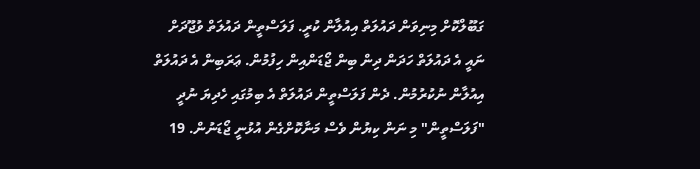ގަބޫލްކޮށް މިނިވަން ދައުލަތް އިއުލާން ކުރީ. ފަލަސްތީން ދައުލަތް ވުޖޫދަށް ނައީ އެ ދައުލަތް ހަދަން ދިން ބިން ޖޯޑަންއިން ހިފުމުން. ޢަރަބިން އެ ދައުލަތް އިއުލާން ނުކުރުމުން. ދެން ފަލަސްތީން ދައުލަތް އެ ބިމުގައި ހެދިޔަ ނުދީ "ފަލަސްތީން" މި ނަން ކިޔުން ވެސް މަނާކޮށްގެން އުޅުނީ ޖޯޑަނުން. 19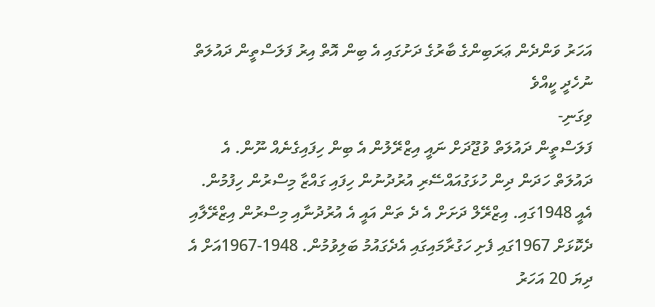އަހަރު ވަންދެން ޢަރަބިންގެ ބާރުގެ ދަށުގައި އެ ބިން އޮތް އިރު ފަލަސްތީން ދައުލަތް ނުހެދީ ކީއްވެ
ވިގަނި-
ފަލަސްތީން ދައުލަތް ވުޖޫދަށް ނައީ އިޒްރޭލުން އެ ބިން ހިފައިގެނެއް ނޫން. އެ ދައުލަތް ހަދަން ދިން ހުޅަގުއައްސޭރި އުރުދުނުން ހިފައި ގައްޒާ މިސްރުން ހިފުމުން. އެއީ 1948ގައި. އިޒްރޭލް ދަށަށް އެ ދެ ތަން އައީ އެ އުރުދުނާއި މިސްރުން އިޒްރޭލާއި ދެކޮޅަށް 1967ގައި ފެށި ހަގުރާމައިގައި އެދެގައުމު ބަލިވުމުން. 1948-1967އަށް އެ ދިޔަ 20 އަހަރު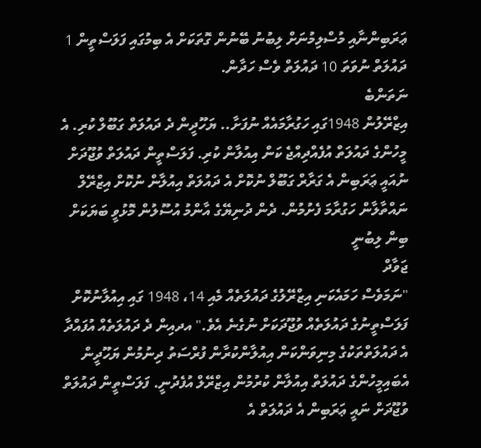ޢަރަބިންނާއި މުސްލިމުނަށް ލިބުނު ބޭނުން ގޮތަކަށް އެ ބިމުގައި ފަލަސްތީން 1 ދައުލަތް ނުވަތަ 10 ދައުލަތް ވެސް ހަދާން.
ނަތަންބެ
އިޒްރޭލުން 1948ގައި ހަގުރާމައެއް ނުފަށާ.. ޔަހޫދީން ދެ ދައުލަތް ގަބޫލް ކުރި. އެ މީހުންގެ ދައުލަތް އުފެއްދިއްޖެ ކަން އިއުލާން ކުރި. ފަލަސްތީން ދައުލަތް ވުޖޫދަށް ނުއައީ ޢަރަބިން އެ ގަރާރް ގަބޫލް ނުކޮށް އެ ދައުލަތް އިއުލާން ނުކޮށް އިޒްރޭލް ނައްތާލާން ހަގުރާމަ ފެށުމުން. ދެން ދުނިޔޭގެ އާންމު އުސޫލުން މޮޅުވީ ބަޔަކަށް ބިން ލިބުނީ
ޖަވާދް
"ނަމަވެސް ހަމައެކަނި އިޒްރޭލުގެ ދައުލަތެއް މެއި 14، 1948 ގައި އިއުލާނުކޮށް ފަލަސްތީނުގެ ދައުލަތެއް ވުޖޫދަކަށް ނުގެނެ އެވެ." އދއިން ދެ ދައުލަތެއް އުފައްދާ އެ ދައުލަތްތަކުގެ މިނިވަންކަން އިއުލާންކުރާން ފުރްސަތު ދިނުމުން ޔަހޫދީން އެބައިމީހުންގެ ދައުލަތް އިއުލާން ކުރުމުން އިޒްރޭލް އުފެދުނީ. ފަލަސްތީން ދައުލަތް ވުޖޫދަށް ނައީ ޢަރަބިން އެ ދައުލަތް އެ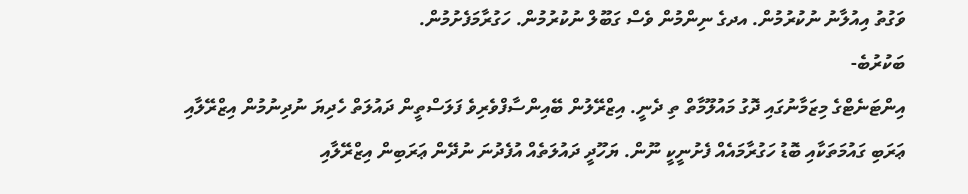ވަގުތު އިއުލާނު ނުކުރުމުން. އދގެ ނިންމުން ވެސް ގަބޫލް ނުކުރުމުން. ހަގުރާމަފެށުމުން.
ބަކުރުބެ-
އިންޓަނެޓްގެ މިޒަމާނުގައި ދޮގު މައުލޫމާތް ތި ދެނީ. އިޒްރޭލުން ބޭއިންސާފްވެރިވެ ފަލަސްތީން ދައުލަތް ހެދިޔަ ނުދިނުމުން އިޒްރޭލާއި ޢަރަބި ގައުމަތަކާއި ބޮޑު ހަގުރާމައެއް ފެށުނީކީ ނޫން. ޔަހޫދީ ދައުލަތެއް އުފެދުނަ ނުދޭން ޢަރަބިން އިޒްރޭލާއި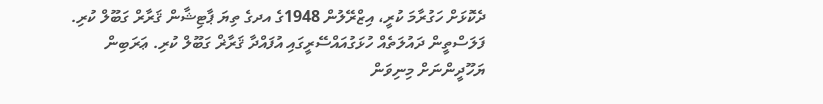ދެކޮޅަށް ހަގުރާމަ ކުރީ، އިޒްރޭލުން 1948ގެ އދގެ ތިޔަ ޕާޓިޝާން ޤަރާރް ގަބޫލް ކުރި. ފަލަސްތީން ދައުލަތެއް ހުޅަގުއައްސޭރީގައި އުފައްދާ ޤަރާޜް ގަބޫލް ކުރި. ޢަރަބިން ޔަހޫދީންނަށް މިނިވަން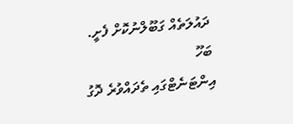ދައުލަތެއް ގަބޫލްނުކޮށް ފެށީ.
ބަހޫ
އިންޓަނެޓްގައި ތެދައްވުރެ ދޮގު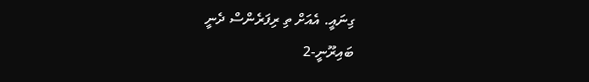ގިނައީ. އެއަށް ތި ރިފަރެންސް ދެނީ
ބައިރޫނީ-2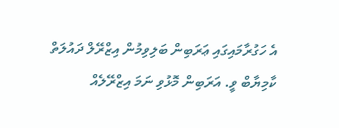އެ ހަގުރާމައިގައި ޢަރަބިން ބަލިވިމުން އިޒްރޭލް ދައުލަތް ކާމިޔާބް ވީ. އަރަބިން މޮޅުވި ނަމަ އިޒްރޭލެއް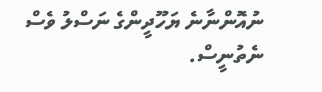ނުއޮންނާނެ ޔަހޫދީންގެ ނަސްލު ވެސް ނެތުނީސް.